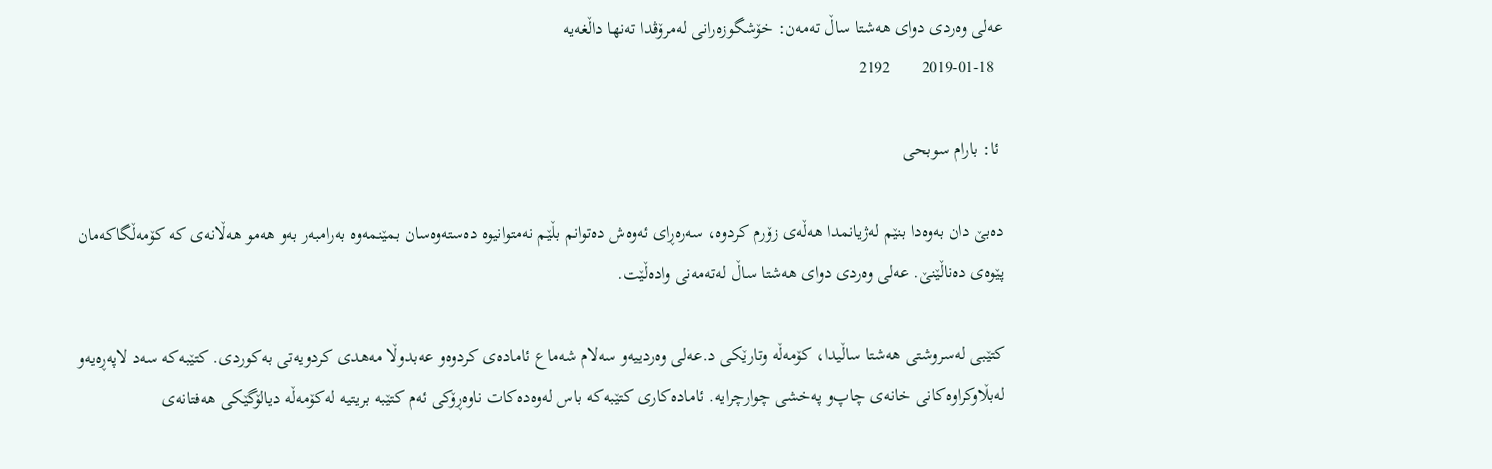عه‌لی‌ وه‌ردی‌ دوای‌ هه‌شتا ساڵ ته‌مه‌ن: خۆشگوزه‌رانی‌ له‌مرۆڤدا ته‌نها داڵغه‌یه‌
  2019-01-18       2192

 ئا: بارام سوبحی‌

ده‌بێ‌ دان به‌وه‌دا بنێم له‌ژیانمدا هه‌ڵه‌ی‌ زۆرم كردوه‌، سه‌ره‌ڕای‌ ئه‌وه‌ش ده‌توانم بڵێم نه‌متوانیوه‌ ده‌سته‌وه‌سان بمێنمه‌وه‌ به‌رامبه‌ر به‌و هه‌مو هه‌ڵانه‌ی‌ كه‌ كۆمه‌ڵگاكه‌مان پێوه‌ی‌ ده‌ناڵێنێ‌. عه‌لی‌ وه‌ردی‌ دوای‌ هه‌شتا ساڵ له‌ته‌مه‌نی‌ واده‌ڵێت.

كتێبی‌ له‌سروشتی‌ هه‌شتا ساڵیدا، كۆمه‌ڵه‌ وتارێكی‌ د.عه‌لی‌ وه‌ردییه‌و سه‌لام شه‌ماع ئاماده‌ی‌ كردوه‌و عه‌بدوڵا مه‌هدی‌ كردویه‌تی‌ به‌كوردی‌. كتێبه‌كه‌ سه‌د لاپه‌ڕه‌یه‌و له‌بڵاوكراوه‌كانی‌ خانه‌ی‌ چاپ‌و په‌خشی‌ چوارچرایه‌. ئاماده‌كاری‌ كتێبه‌كه‌ باس له‌وه‌ده‌كات ناوه‌ڕۆكی‌ ئه‌م كتێبه‌ بریتیه‌ له‌كۆمه‌ڵه‌ دیالۆگێكی‌ هه‌فتانه‌ی‌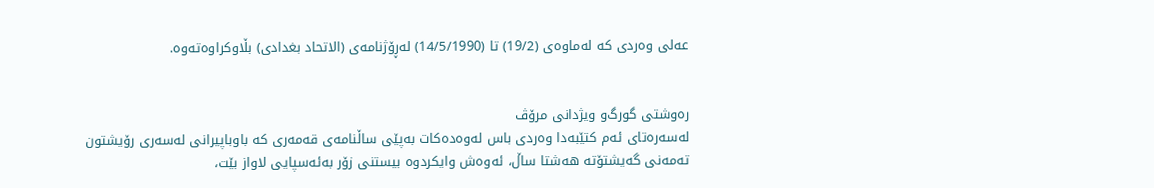عه‌لی‌ وه‌ردی‌ كه‌ له‌ماوه‌ی‌ (19/2) تا (14/5/1990) له‌ڕۆژنامه‌ی‌ (الاتحاد بغدادی‌) بڵاوكراوه‌ته‌وه‌.


ره‌وشتی‌ گورگ‌و ویژدانی‌ مرۆڤ
له‌سه‌ره‌تای‌ ئه‌م كتێبه‌دا وه‌ردی‌ باس له‌وه‌ده‌كات به‌پێی‌ ساڵنامه‌ی‌ قه‌مه‌ری‌ كه‌ باوباپیرانی‌ له‌سه‌ری‌ رۆیشتون ته‌مه‌نی‌ گه‌یشتۆته‌ هه‌شتا ساڵ، ئه‌وه‌ش وایكردوه‌ بیستنی‌ زۆر به‌ئه‌سپایی‌ لاواز بێت،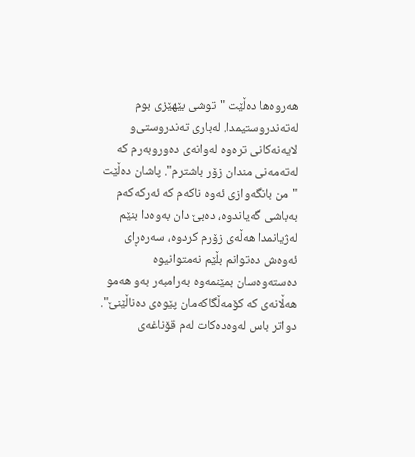هه‌روه‌ها ده‌ڵێت "توشی‌ بێهێزی‌ بوم له‌ته‌ندروستیمدا. له‌باری‌ ته‌ندروستی‌‌و لایه‌نه‌كانی‌ تره‌وه‌ له‌وانه‌ی‌ ده‌وروبه‌رم كه‌ له‌ته‌مه‌نی‌ مندان زۆر باشترم". پاشان ده‌ڵێت "من بانگه‌وازی‌ ئه‌وه‌ ناكه‌م كه‌ ئه‌ركه‌كه‌م به‌باشی‌ گه‌یاندوه‌، ده‌بێ‌ دان به‌وه‌دا بنێم له‌ژیانمدا هه‌ڵه‌ی‌ زۆرم كردوه‌، سه‌ره‌ڕای‌ ئه‌وه‌ش ده‌توانم بڵێم نه‌متوانیوه‌ ده‌سته‌وه‌سان بمێنمه‌وه‌ به‌رامبه‌ر به‌و هه‌مو هه‌ڵانه‌ی‌ كه‌ كۆمه‌ڵگاكه‌مان پێوه‌ی‌ ده‌ناڵێنێ‌".
دواتر باس له‌وه‌ده‌كات له‌م قۆناغه‌ی‌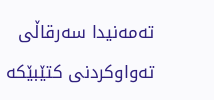ته‌مه‌نیدا سه‌رقاڵی‌ ته‌واوكردنی‌ كتێبێكه‌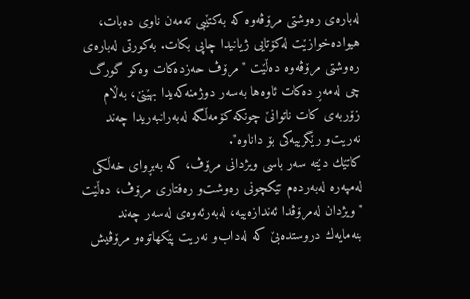له‌باره‌ی‌ ره‌وشتی‌ مرۆڤه‌وه‌ كه‌ به‌كتێبی‌ ته‌مه‌ن ناوی‌ ده‌بات، هیواده‌خوازێت له‌كۆتایی‌ ژیانیدا چاپی‌ بكات. به‌كورتی‌ له‌باره‌ی‌ ره‌وشتی‌ مرۆڤه‌وه‌ ده‌ڵێت "مرۆڤ حه‌زده‌كات وه‌كو گورگ چی‌ له‌مه‌ڕ ده‌كات ئاوه‌ها به‌سه‌ر دوژمنه‌كه‌یدا بهێنێ‌، به‌ڵام زۆربه‌ی‌ كات ناتوانێ‌ چونكه‌ كۆمه‌ڵگه‌ له‌به‌رانبه‌ریدا چه‌ند نه‌ریت‌و رێگرییه‌كی‌ بۆ داناوه‌".
كاتێك دێته‌ سه‌ر باسی‌ ویژدانی‌ مرۆڤ، كه‌ به‌بڕوای‌ خه‌ڵكی‌ له‌مپه‌ره‌ له‌به‌رده‌م تێكچونی‌ ره‌وشت‌و ره‌فتاری‌ مرۆڤ، ده‌ڵێت "ویژدان له‌مرۆڤدا ئه‌ندازه‌ییه‌، له‌به‌رئه‌وه‌ی‌ له‌سه‌ر چه‌ند بنه‌مایه‌ك دروستده‌بێ‌ كه‌ له‌داب‌و نه‌ریت پێكهاتوه‌و مرۆڤیش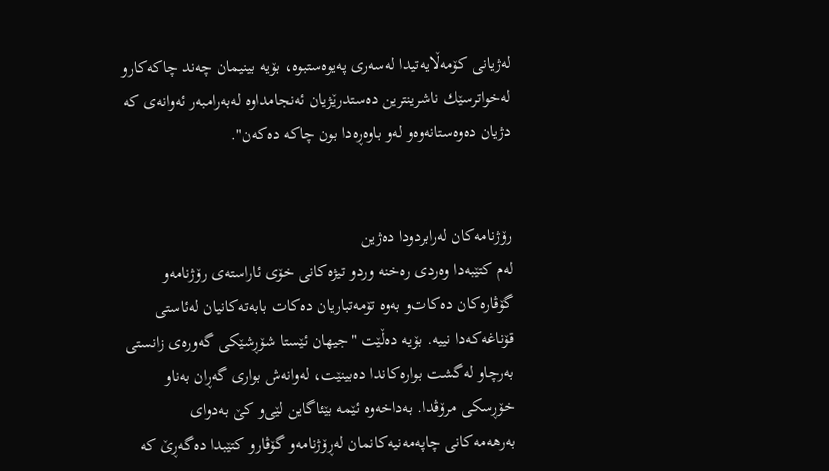له‌ژیانی‌ كۆمه‌ڵایه‌تیدا له‌سه‌ری‌ په‌یوه‌ستبوه‌، بۆیه‌ بینیمان چه‌ند چاكه‌كارو له‌خواترسێك ناشرینترین ده‌ستدرێژیان ئه‌نجامداوه‌ له‌به‌رامبه‌ر ئه‌وانه‌ی‌ كه‌ دژیان ده‌وه‌ستانه‌وه‌و له‌و باوه‌ڕه‌دا بون چاكه‌ ده‌كه‌ن".


رۆژنامه‌كان له‌رابردودا ده‌ژین
له‌م كتێبه‌دا وه‌ردی‌ ره‌خنه‌ وردو تیژه‌كانی‌ خۆی‌ ئاراسته‌ی‌ رۆژنامه‌و گۆڤاره‌كان ده‌كات‌و به‌وه‌ تۆمه‌تباریان ده‌كات بابه‌ته‌كانیان له‌ئاستی‌ قۆناغه‌كه‌دا نییه‌. بۆیه‌ ده‌ڵێت "جیهان ئێستا شۆڕشێكی‌ گه‌وره‌ی‌ زانستی‌ به‌رچاو له‌گشت بواره‌كاندا ده‌بینێت، له‌وانه‌ش بواری‌ گه‌ڕان به‌ناو خۆڕسكی‌ مرۆڤدا. به‌داخه‌وه‌ ئێمه‌ بێئاگاین لێی‌‌و كێ‌ به‌دوای‌ به‌رهه‌مه‌كانی‌ چاپه‌مه‌نیه‌كانمان له‌ڕۆژنامه‌و گۆڤارو كتێبدا ده‌گه‌ڕێ‌ كه‌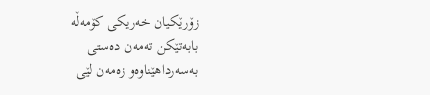زۆرێكیان خه‌ریكی‌ كۆمه‌ڵه‌ بابه‌تێكن ته‌مه‌ن ده‌ستی‌ به‌سه‌رداهێناوه‌و زه‌مه‌ن لێی‌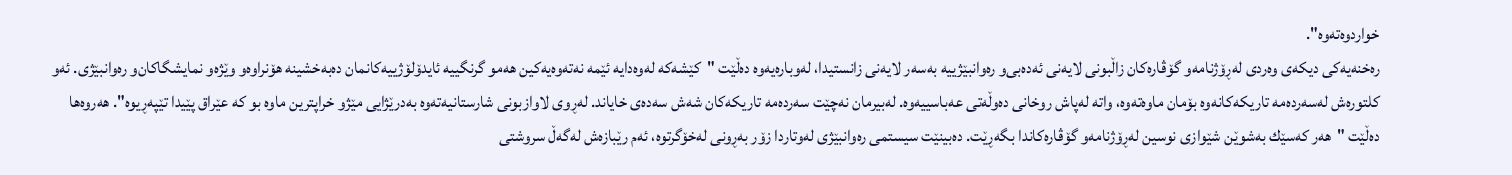خواردوه‌ته‌وه‌".
ره‌خنه‌یه‌كی‌ دیكه‌ی‌ وه‌ردی‌ له‌ڕۆژنامه‌و گۆڤاره‌كان زاڵبونی‌ لایه‌نی‌ ئه‌ده‌بی‌‌و ره‌وانبێژییه‌ به‌سه‌ر لایه‌نی‌ زانستیدا، له‌وباره‌یه‌وه‌ ده‌ڵێت "كێشه‌كه‌ له‌وه‌دایه‌ ئێمه‌ نه‌ته‌وه‌یه‌كین هه‌مو گرنگییه‌ ئایدۆلۆژییه‌كانمان ده‌به‌خشینه‌ هۆنراوه‌و وێژه‌و نمایشگاكان‌و ره‌وانبێژی‌. ئه‌و كلتوره‌ش له‌سه‌رده‌مه‌ تاریكه‌كانه‌وه‌ بۆمان ماوه‌ته‌وه‌، واته‌ له‌پاش روخانی‌ ده‌وڵه‌تی‌ عه‌باسییه‌وه‌. له‌بیرمان نه‌چێت سه‌رده‌مه‌ تاریكه‌كان شه‌ش سه‌ده‌ی‌ خایاند. له‌ڕوی‌ لاوازبونی‌ شارستانیه‌ته‌وه‌ به‌درێژایی‌ مێژو خراپترین ماوه‌ بو كه‌ عێراق پێیدا تێپه‌ڕیوه‌". هه‌روه‌ها ده‌ڵێت "هه‌ر كه‌سێك به‌شوێن شێوازی‌ نوسین له‌ڕۆژنامه‌و گۆڤاره‌كاندا بگه‌ڕێت. ده‌بینێت سیستمی‌ ره‌وانبێژی‌ له‌وتاردا زۆر به‌ڕونی‌ له‌خۆگرتوه‌، ئه‌م رێبازه‌ش له‌گه‌ڵ سروشتی‌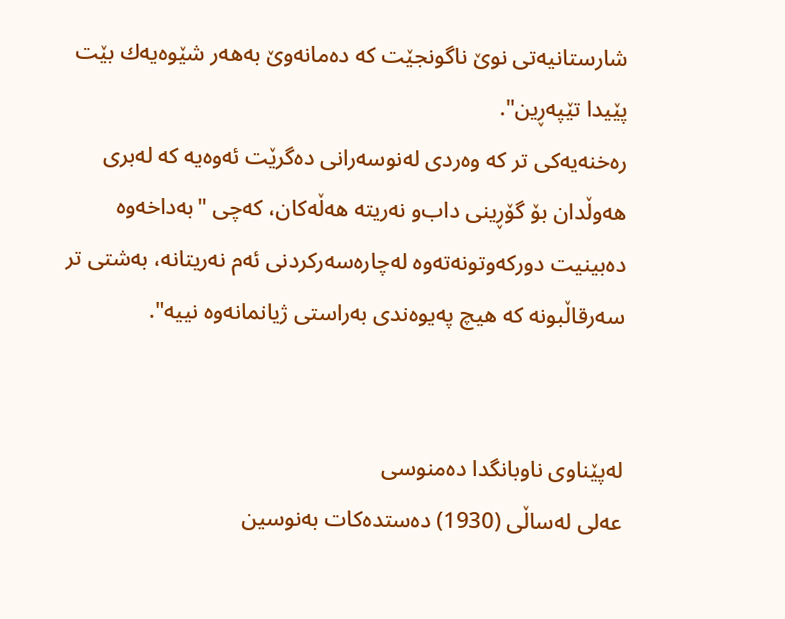شارستانیه‌تی‌ نوێ‌ ناگونجێت كه‌ ده‌مانه‌وێ‌ به‌هه‌ر شێوه‌یه‌ك بێت پێیدا تێپه‌ڕین".
ره‌خنه‌یه‌كی‌ تر كه‌ وه‌ردی‌ له‌نوسه‌رانی‌ ده‌گرێت ئه‌وه‌یه‌ كه‌ له‌بری‌ هه‌وڵدان بۆ گۆڕینی‌ داب‌و نه‌ریته‌ هه‌ڵه‌كان، كه‌چی‌ "به‌داخه‌وه‌ ده‌بینیت دوركه‌وتونه‌ته‌وه‌ له‌چاره‌سه‌ركردنی‌ ئه‌م نه‌ریتانه‌، به‌شتی تر سه‌رقاڵبونه‌ كه‌ هیچ په‌یوه‌ندی‌ به‌راستی‌ ژیانمانه‌وه‌ نییه‌".


له‌پێناوی‌ ناوبانگدا ده‌منوسی‌
عه‌لی‌ له‌ساڵی‌ (1930) ده‌ستده‌كات به‌نوسین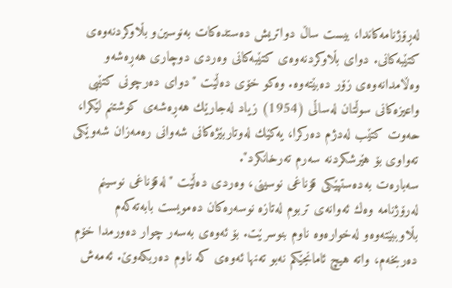له‌ڕۆژنامه‌كاندا، بیست ساڵ دواتریش ده‌ستده‌كات به‌نوسین‌و بڵاوكردنه‌وه‌ی‌ كتێبه‌كانی‌. دوای‌ بڵاوكردنه‌وه‌ی‌ كتێبه‌كانی‌ وه‌ردی‌ دوچاری‌ هه‌ڕه‌شه‌و وه‌ڵامدانه‌وه‌ی‌ زۆر ده‌بێته‌وه‌. وه‌كو خۆی‌ ده‌ڵێت "دوای‌ ده‌رچونی‌ كتێبی‌ واعیزه‌كانی‌ سوڵتان له‌ساڵی‌ (1954) زیاد له‌جارێك هه‌ڕه‌شه‌ی‌ كوشتنم لێكرا، حه‌وت كتێب له‌دژم ده‌ركرا، یه‌كێك له‌وتاربێژه‌كانی‌ شه‌وانی‌ ره‌مه‌زان شه‌وێكی‌ ته‌واوی‌ بۆ هێرشكردنه‌ سه‌رم ته‌رخانكرد".
سه‌باره‌ت به‌ده‌ستپێكی‌ قۆناغی‌ نوسینی‌، وه‌ردی‌ ده‌ڵێت "له‌قۆناغی‌ نوسینم له‌رۆژنامه‌ وه‌ك ئه‌وانه‌ی‌ تربوم له‌تازه‌ نوسه‌ره‌كان ده‌مویست بابه‌ته‌كه‌م بڵاوببێته‌وه‌و له‌خواره‌وه‌ ناوم بنوسرێت. بۆ ئه‌وه‌ی‌ به‌سه‌ر چوار ده‌ورمدا خۆم ده‌ربخه‌م، واته‌ هیچ ئامانجێكم نه‌بو ته‌نها ئه‌وه‌ی‌ كه‌ ناوم ده‌ربكه‌وێ‌. ئه‌مه‌ش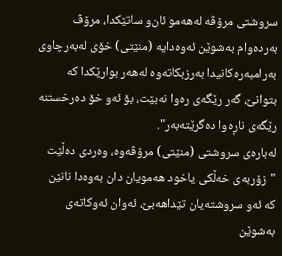سروشتی‌ مرۆڤه‌ له‌هه‌مو ئان‌و ساتێكدا، مرۆڤ به‌رده‌وام به‌شوێن ئه‌وه‌دایه‌ (منێتی‌) خۆی‌ له‌به‌رچاوی‌ به‌رامبه‌ره‌كانیدا به‌رزبكاته‌وه‌ له‌هه‌ر بوارێكدا كه‌ بتوانێ‌، گه‌ر رێگه‌ی‌ ره‌وا نه‌بێت، بۆ ئه‌و خۆ ده‌رخستنه‌ رێگه‌ی‌ ناڕه‌وا ده‌گرێته‌به‌ر".
له‌باره‌ی‌ سروشتی‌ (منێتی‌) مرۆڤه‌وه‌، وه‌ردی‌ ده‌ڵێت "زۆربه‌ی‌ خه‌ڵكی‌ یاخود هه‌مویان دان به‌وه‌دا نانێن كه‌ ئه‌و سروشته‌یان تێداهه‌بێ‌، ئه‌وان ئه‌وكاته‌ی‌ به‌شوێن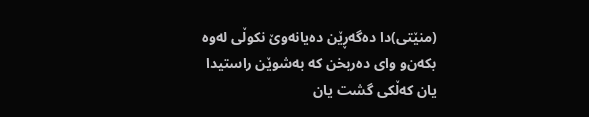(منێتی‌)دا ده‌گه‌ڕێن ده‌یانه‌وێ‌ نكوڵی‌ له‌وه‌ بكه‌ن‌و وای‌ ده‌ربخن كه‌ به‌شوێن راستیدا یان كه‌ڵكی‌ گشت یان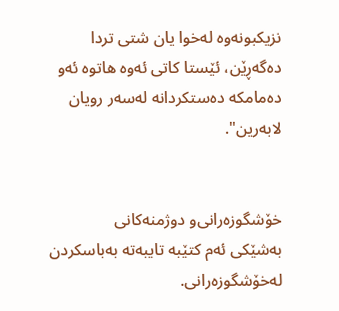نزیكبونه‌وه‌ له‌خوا یان شتی تردا ده‌گه‌ڕێن، ئێستا كاتی‌ ئه‌وه‌ هاتوه‌ ئه‌و ده‌مامكه‌ ده‌ستكردانه‌ له‌سه‌ر رویان لابه‌رین".


خۆشگوزه‌رانی‌‌و دوژمنه‌كانی‌
به‌شێكی‌ ئه‌م كتێبه‌ تایبه‌ته‌ به‌باسكردن له‌خۆشگوزه‌رانی‌.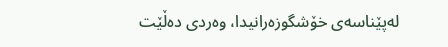له‌پێناسه‌ی‌ خۆشگوزه‌رانیدا، وه‌ردی‌ ده‌ڵێت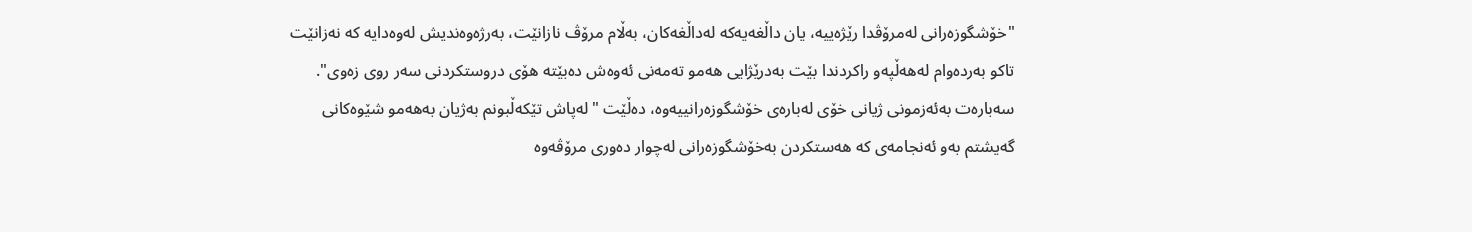"خۆشگوزه‌رانی‌ له‌مرۆڤدا رێژه‌ییه‌، یان داڵغه‌یه‌كه‌ له‌داڵغه‌كان، به‌ڵام مرۆڤ نازانێت، به‌رژه‌وه‌ندیش له‌وه‌دایه‌ كه‌ نه‌زانێت تاكو به‌رده‌وام له‌هه‌ڵپه‌و راكردندا بێت به‌درێژایی‌ هه‌مو ته‌مه‌نی‌ ئه‌وه‌ش ده‌بێته‌ هۆی‌ دروستكردنی‌ سه‌ر روی‌ زه‌وی‌".
سه‌باره‌ت به‌ئه‌زمونی‌ ژیانی‌ خۆی‌ له‌باره‌ی‌ خۆشگوزه‌رانییه‌وه‌، ده‌ڵێت "له‌پاش تێكه‌ڵبونم به‌ژیان به‌هه‌مو شێوه‌كانی‌ گه‌یشتم به‌و ئه‌نجامه‌ی‌ كه‌ هه‌ستكردن به‌خۆشگوزه‌رانی‌ له‌چوار ده‌وری‌ مرۆڤه‌وه‌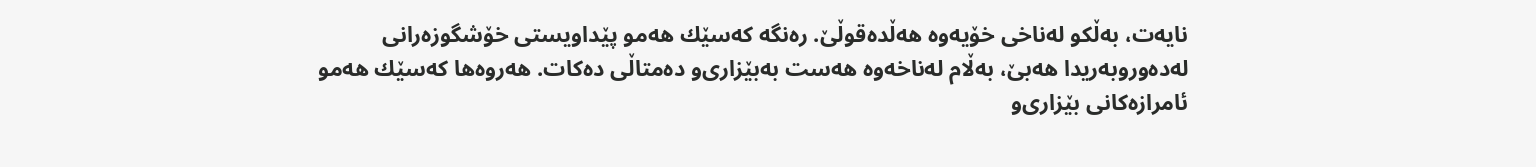نایه‌ت، به‌ڵكو له‌ناخی‌ خۆیه‌وه‌ هه‌ڵده‌قوڵێ‌. ره‌نگه‌ كه‌سێك هه‌مو پێداویستی‌ خۆشگوزه‌رانی‌ له‌ده‌وروبه‌ریدا هه‌بێ‌، به‌ڵام له‌ناخه‌وه‌ هه‌ست به‌بێزاری‌‌و ده‌متاڵی‌ ده‌كات. هه‌روه‌ها كه‌سێك هه‌مو ئامرازه‌كانی‌ بێزاری‌‌و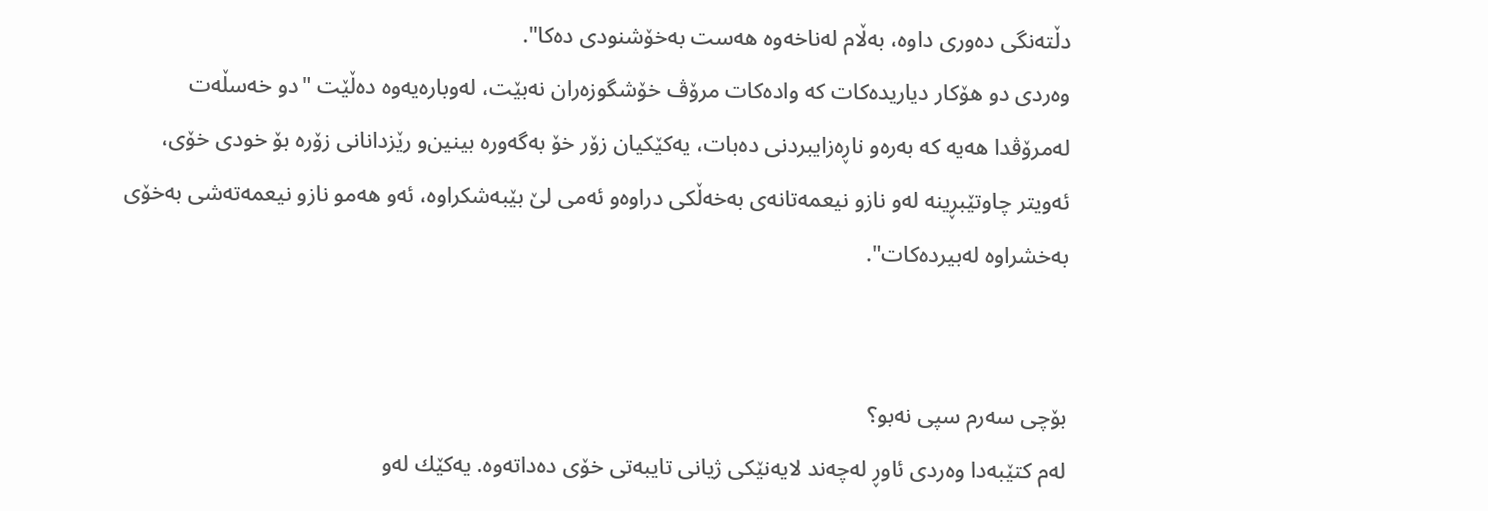دڵته‌نگی‌ ده‌وری‌ داوه‌، به‌ڵام له‌ناخه‌وه‌ هه‌ست به‌خۆشنودی‌ ده‌كا".
وه‌ردی‌ دو هۆكار دیاریده‌كات كه‌ واده‌كات مرۆڤ خۆشگوزه‌ران نه‌بێت، له‌وباره‌یه‌وه‌ ده‌ڵێت "دو خه‌سڵه‌ت له‌مرۆڤدا هه‌یه‌ كه‌ به‌ره‌و ناڕه‌زایبردنی‌ ده‌بات، یه‌كێكیان زۆر خۆ به‌گه‌وره‌ بینین‌و رێزدانانی‌ زۆره‌ بۆ خودی‌ خۆی‌، ئه‌ویتر چاوتێبڕینه‌ له‌و نازو نیعمه‌تانه‌ی‌ به‌خه‌ڵكی‌ دراوه‌و ئه‌می‌ لێ‌ بێبه‌شكراوه‌، ئه‌و هه‌مو نازو نیعمه‌ته‌شی‌ به‌خۆی‌ به‌خشراوه‌ له‌بیرده‌كات".


بۆچی‌ سه‌رم سپی‌ نه‌بو؟
له‌م كتێبه‌دا وه‌ردی‌ ئاوڕ له‌چه‌ند لایه‌نێكی‌ ژیانی‌ تایبه‌تی‌ خۆی‌ ده‌داته‌وه‌. یه‌كێك له‌و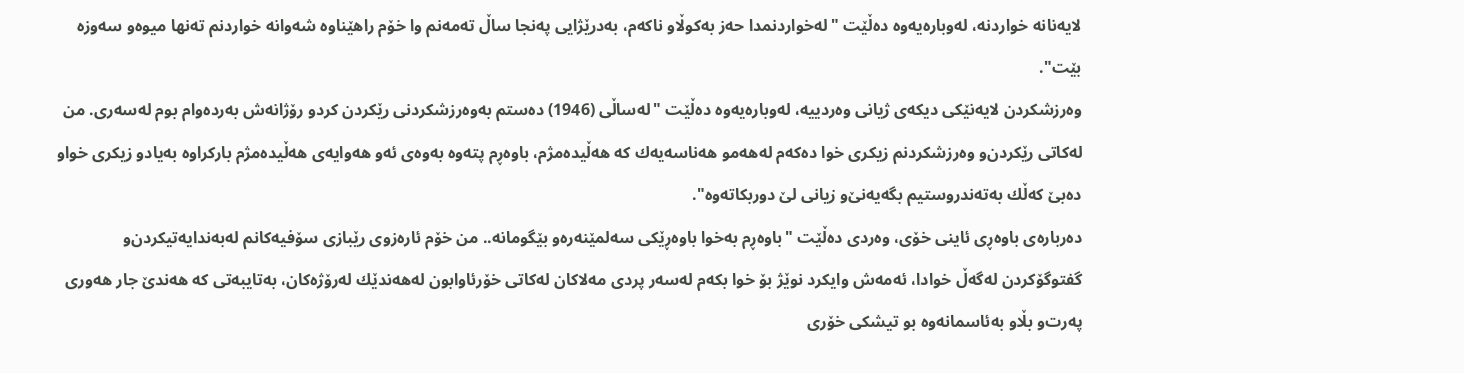لایه‌نانه‌ خواردنه‌، له‌وباره‌یه‌وه‌ ده‌ڵێت "له‌خواردنمدا حه‌ز به‌كوڵاو ناكه‌م، به‌درێژایی‌ په‌نجا ساڵ ته‌مه‌نم وا خۆم راهێناوه‌ شه‌وانه‌ خواردنم ته‌نها میوه‌و سه‌وزه‌ بێت".
وه‌رزشكردن لایه‌نێكی‌ دیكه‌ی‌ ژیانی‌ وه‌ردییه‌، له‌وباره‌یه‌وه‌ ده‌ڵێت "له‌ساڵی‌ (1946) ده‌ستم به‌وه‌رزشكردنی‌ رێكردن كردو رۆژانه‌ش به‌رده‌وام بوم له‌سه‌ری‌. من له‌كاتی‌ رێكردن‌و وه‌رزشكردنم زیكری‌ خوا ده‌كه‌م له‌هه‌مو هه‌ناسه‌یه‌ك كه‌ هه‌ڵیده‌مژم، باوه‌ڕم پته‌وه‌ به‌وه‌ی‌ ئه‌و هه‌وایه‌ی‌ هه‌ڵیده‌مژم باركراوه‌ به‌یادو زیكری‌ خواو ده‌بێ‌ كه‌ڵك به‌ته‌ندروستیم بگه‌یه‌نێ‌‌و زیانی‌ لێ‌ دوربكاته‌وه‌".
ده‌رباره‌ی‌ باوه‌ڕی‌ ئاینی‌ خۆی‌، وه‌ردی‌ ده‌ڵێت "باوه‌ڕم به‌خوا باوه‌ڕێكی‌ سه‌لمێنه‌ره‌و بێگومانه‌.. من خۆم ئاره‌زوی‌ رێبازی‌ سۆفیه‌كانم له‌به‌ندایه‌تیكردن‌و گفتوگۆكردن له‌گه‌ڵ خوادا، ئه‌مه‌ش وایكرد نوێژ بۆ خوا بكه‌م له‌سه‌ر پردی‌ مه‌لاكان له‌كاتی‌ خۆرئاوابون له‌هه‌ندێك له‌رۆژه‌كان، به‌تایبه‌تی‌ كه‌ هه‌ندێ جار هه‌وری‌ په‌رت‌و بڵاو به‌ئاسمانه‌وه‌ بو تیشكی‌ خۆری‌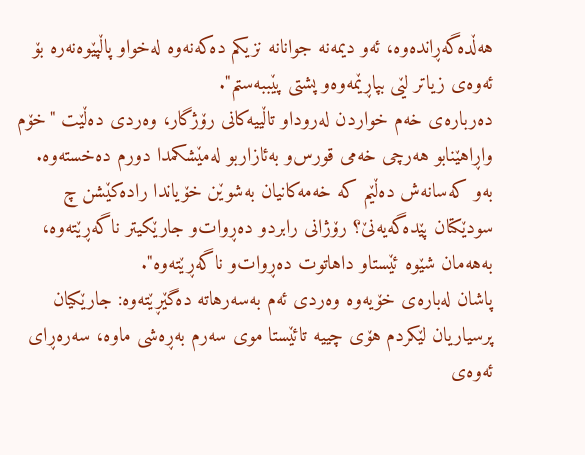هه‌ڵده‌گه‌ڕانده‌وه‌، ئه‌و دیمه‌نه‌ جوانانه‌ نزیكم ده‌كه‌نه‌وه‌ له‌خواو پاڵپێوه‌نه‌ره‌ بۆ ئه‌وه‌ی‌ زیاتر لێی‌ بپاڕێمه‌وه‌و پشتی‌ پێببه‌ستم".
ده‌رباره‌ی‌ خه‌م خواردن له‌روداو تاڵییه‌كانی‌ رۆژگار، وه‌ردی‌ ده‌ڵێت "خۆم واڕاهێنابو هه‌رچی‌ خه‌می‌ قورس‌و به‌ئازاربو له‌مێشكمدا دورم ده‌خسته‌وه‌. به‌و كه‌سانه‌ش ده‌ڵێم كه‌ خه‌مه‌كانیان به‌شوێن خۆیاندا راده‌كێشن چ سودێكتان پێده‌گه‌یه‌نێ‌؟ رۆژانی‌ رابردو ده‌ڕوات‌و جارێكیتر ناگه‌ڕێته‌وه‌، به‌هه‌مان شێوه‌ ئێستاو داهاتوت ده‌ڕوات‌و ناگه‌ڕێته‌وه‌".
پاشان له‌باره‌ی‌ خۆیه‌وه‌ وه‌ردی‌ ئه‌م به‌سه‌رهاته‌ ده‌گێڕێته‌وه‌: جارێكیان پرسیاریان لێكردم هۆی‌ چییه‌ تائێستا موی‌ سه‌رم به‌ڕه‌شی‌ ماوه‌، سه‌ره‌ڕای‌ ئه‌وه‌ی‌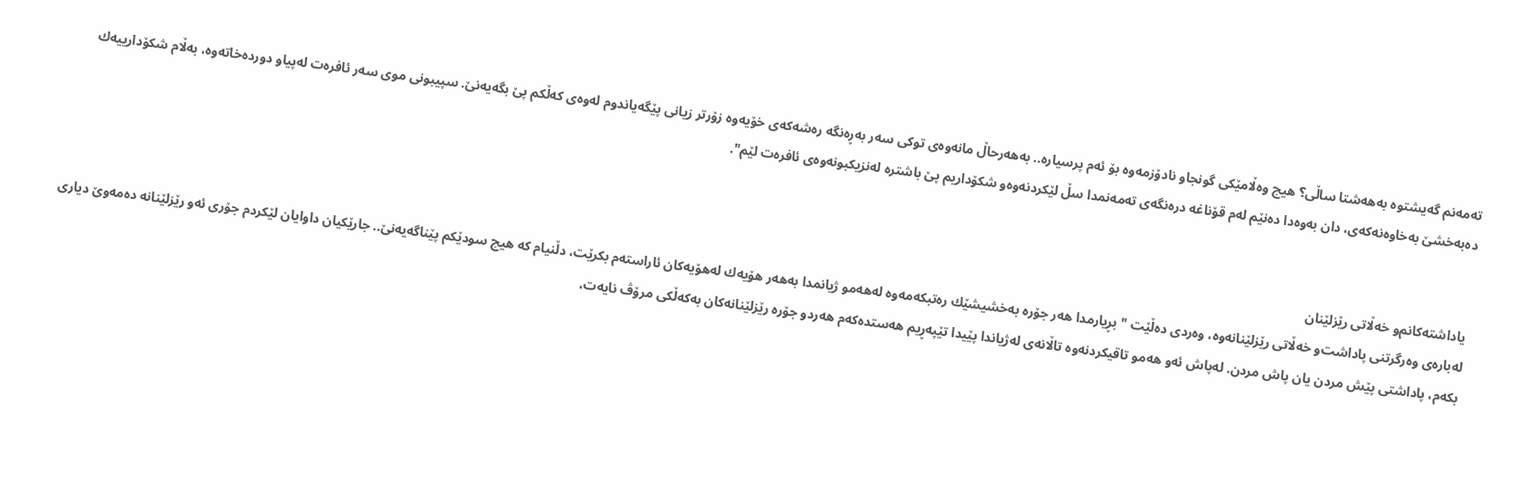ته‌مه‌نم گه‌یشتوه‌ به‌هه‌شتا ساڵی‌؟ هیچ وه‌ڵامێكی‌ گونجاو نادۆزمه‌وه‌ بۆ ئه‌م پرسیاره‌.. به‌هه‌رحاڵ مانه‌وه‌ی‌ توكی‌ سه‌ر به‌ڕه‌نگه‌ ره‌شه‌كه‌ی‌ خۆیه‌وه‌ زۆرتر زیانی‌ پێگه‌یاندوم له‌وه‌ی‌ كه‌ڵكم پێ‌ بگه‌یه‌نێ‌. سپیبونی‌ موی‌ سه‌ر ئافره‌ت له‌پیاو دورده‌خاته‌وه‌، به‌ڵام شكۆدارییه‌ك ده‌به‌خشێ‌ به‌خاوه‌نه‌كه‌ی‌، دان به‌وه‌دا ده‌نێم له‌م قۆناغه‌ دره‌نگه‌ی‌ ته‌مه‌نمدا سڵ لێكردنه‌وه‌و شكۆداریم پێ‌ باشتره‌ له‌نزیكبونه‌وه‌ی‌ ئافره‌ت لێم".


یاداشته‌كانم‌و خه‌ڵاتی‌ رێزلێنان
له‌باره‌ی‌ وه‌رگرتنی‌ پاداشت‌و خه‌ڵاتی‌ رێزلێنانه‌وه‌، وه‌ردی‌ ده‌ڵێت "بڕیارمدا هه‌ر جۆره‌ به‌خشیشێك ره‌تبكه‌مه‌وه‌ له‌هه‌مو ژیانمدا به‌هه‌ر هۆیه‌ك له‌هۆیه‌كان ئاراسته‌م بكرێت، دڵنیام كه‌ هیچ سودێكم پێناگه‌یه‌نێ‌.. جارێكیان داوایان لێكردم جۆری‌ ئه‌و رێزلێنانه‌ ده‌مه‌وێ‌ دیاری‌ بكه‌م، پاداشتی‌ پێش مردن یان پاش مردن. له‌پاش ئه‌و هه‌مو تاقیكردنه‌وه‌ تاڵانه‌ی‌ له‌ژیاندا پێیدا تێپه‌ڕیم هه‌ستده‌كه‌م هه‌ردو جۆره‌ رێزلێنانه‌كان به‌كه‌ڵكی‌ مرۆڤ نایه‌ت،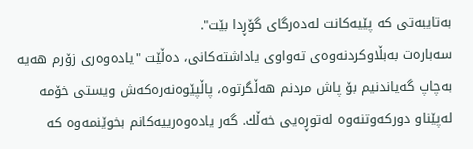به‌تایبه‌تی‌ كه‌ پێیه‌كانت له‌ده‌رگای‌ گۆڕدا بێت".
سه‌باره‌ت به‌بڵاوكردنه‌وه‌ی‌ ته‌واوی‌ یاداشته‌كانی‌، ده‌ڵێت "یاده‌وه‌ری‌ زۆرم هه‌یه‌ به‌چاپ گه‌یاندنیم بۆ پاش مردنم هه‌ڵگرتوه‌، پاڵپێوه‌نه‌ره‌كه‌ش ویستی‌ خۆمه‌ له‌پێناو دوركه‌وتنه‌وه‌ له‌توڕه‌یی‌ خه‌ڵك. گه‌ر یاده‌وه‌رییه‌كانم بخوێنمه‌وه‌ كه‌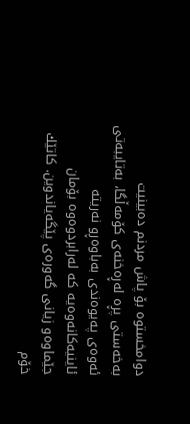دوامخستوه‌ بۆ پاش مردنم ده‌بینیت به‌خه‌ستی‌ پڕه‌ له‌ڕه‌خنه‌ی‌ كۆمه‌ڵگا، به‌تایبه‌تی‌ ئه‌وه‌ی‌ په‌یوه‌ندی‌ به‌باوه‌ڕو نه‌ریته‌ ئاینیه‌كانه‌وه‌یه‌ كه‌ له‌رابردوه‌وه‌ بۆمان جێماوه‌و زیانی‌ گه‌وره‌ی‌ پێگه‌یاندوین. كاتێك خۆم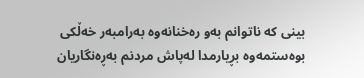بینی‌ كه‌ ناتوانم به‌و ره‌خنانه‌وه‌ به‌رامبه‌ر خه‌ڵكی‌ بوه‌ستمه‌وه‌ بڕیارمدا له‌پاش مردنم به‌ڕه‌نگاریان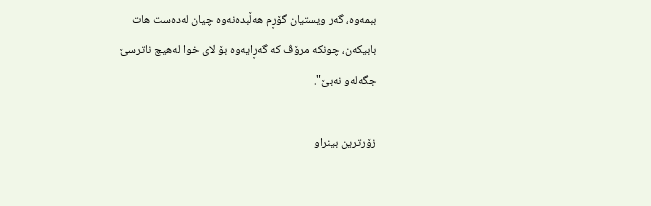ببمه‌وه‌، گه‌ر ویستیان گۆڕم هه‌ڵبده‌نه‌وه‌ چیان له‌ده‌ست هات بابیكه‌ن، چونكه‌ مرۆڤ كه‌ گه‌ڕایه‌وه‌ بۆ لای‌ خوا له‌هیچ ناترسێ‌ جگه‌له‌و نه‌بێ‌".

زۆرترین بینراو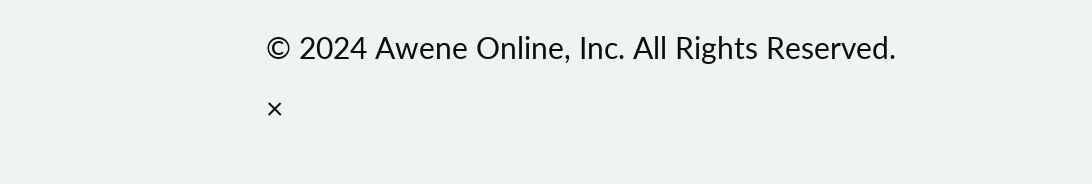© 2024 Awene Online, Inc. All Rights Reserved.
×